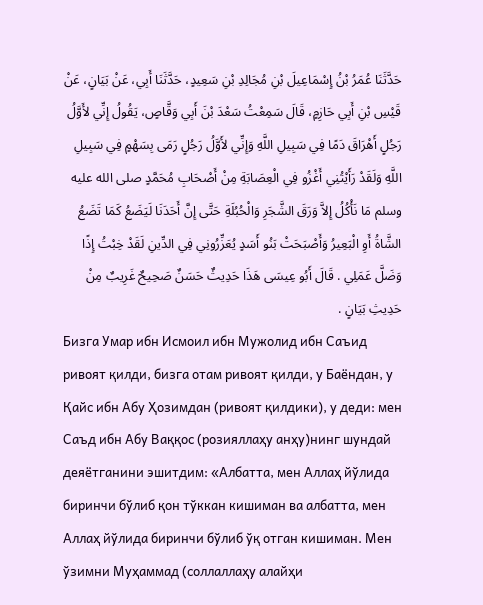حَدَّثَنَا عُمَرُ بْنُ إِسْمَاعِيلَ بْنِ مُجَالِدِ بْنِ سَعِيدٍ، حَدَّثَنَا أَبِي، عَنْ بَيَانٍ، عَنْ قَيْسِ بْنِ أَبِي حَازِمٍ، قَالَ سَمِعْتُ سَعْدَ بْنَ أَبِي وَقَّاصٍ، يَقُولُ إِنِّي لأَوَّلُ رَجُلٍ أَهْرَاقَ دَمًا فِي سَبِيلِ اللَّهِ وَإِنِّي لأَوَّلُ رَجُلٍ رَمَى بِسَهْمٍ فِي سَبِيلِ اللَّهِ وَلَقَدْ رَأَيْتُنِي أَغْزُو فِي الْعِصَابَةِ مِنْ أَصْحَابِ مُحَمَّدٍ صلى الله عليه وسلم مَا نَأْكُلُ إِلاَّ وَرَقَ الشَّجَرِ وَالْحُبُلَةِ حَتَّى إِنَّ أَحَدَنَا لَيَضَعُ كَمَا تَضَعُ الشَّاةُ أَوِ الْبَعِيرُ وَأَصْبَحَتْ بَنُو أَسَدٍ يُعَزِّرُونِي فِي الدِّينِ لَقَدْ خِبْتُ إِذًا وَضَلَّ عَمَلِي . قَالَ أَبُو عِيسَى هَذَا حَدِيثٌ حَسَنٌ صَحِيحٌ غَرِيبٌ مِنْ حَدِيثِ بَيَانٍ .
Бизга Умар ибн Исмоил ибн Мужолид ибн Саъид ривоят қилди, бизга отам ривоят қилди, у Баёндан, у Қайс ибн Абу Ҳозимдан (ривоят қилдики), у деди: мен Саъд ибн Абу Ваққос (розияллаҳу анҳу)нинг шундай деяётганини эшитдим: «Албатта, мен Аллаҳ йўлида биринчи бўлиб қон тўккан кишиман ва албатта, мен Аллаҳ йўлида биринчи бўлиб ўқ отган кишиман. Мен ўзимни Муҳаммад (соллаллаҳу алайҳи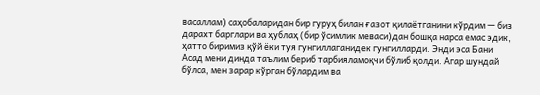васаллам) саҳобаларидан бир гуруҳ билан ғазот қилаётганини кўрдим — биз дарахт барглари ва ҳублаҳ (бир ўсимлик меваси)дан бошқа нарса емас эдик, ҳатто биримиз қўй ёки туя гунгиллаганидек гунгилларди. Энди эса Бани Асад мени динда таълим бериб тарбияламоқчи бўлиб қолди. Агар шундай бўлса, мен зарар кўрган бўлардим ва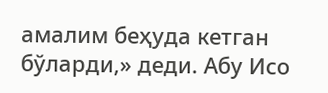амалим беҳуда кетган бўларди,» деди. Абу Исо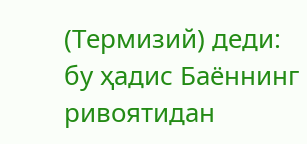(Термизий) деди: бу ҳадис Баённинг ривоятидан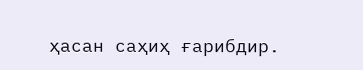ҳасан саҳиҳ ғарибдир.